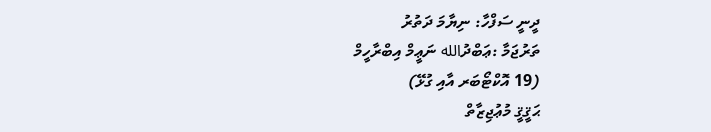ދީނީ ސަފްހާ: ނިޔާމަ ދަތުރު
ތަރުޖަމާ :ޢަބްދުالله ނަޢީމް އިބްރާހީމް                                            (19 އޮކްޓޯބަރ އާއި ގުޅޭ)
ޙަޤީޤީ މުޢުޖިޒާތް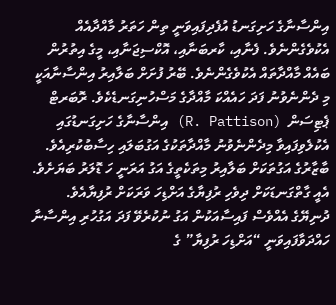އިންސާނާގެ ހަށިގަނޑު އުފެދިފައިވަނީ ތިން ހަތަރު މާއްދާއެއް އެކުވެގެންނެވެ. ފެނާއި، ކާރބަނާއި، އޮކްސިޖަނާއި، މީގެ އިތުރުން ބައެއް މާއްދާތައް އެކުވެގެންނެވެ. ބޭރު ފުށަށް ބަލާއިރު އިންސާނާއަކީ މި ދެންނެވުނު ފަދަ ހައެއްކަ މާއްދާގެ މަސްހުނިގަނޑެކެވެ. ރޮބަރޓް ޕެޓިސަން  (R. Pattison) އިންސާނާގެ ހަށިގަނޑުގައި އެކުލެވިފައިވާ މިދެންނެވުނު މާއްދާތަކުގެ އަގުބަލައި ހިސާބުކުރިއެވެ. ބާޒާރުގެ އަގުތަކަށް ބަލާއިރު މިތަކެތީގެ އަގު އަރަނީ ހަ ޑޮލަރު ބަޔަށެވެ. އެއީ ގާތްގަނޑަކަށް ދިވެހި ރުފިޔާގެ އަށްޑިހަ ވަރަކަށް ރުފިޔާއެވެ.
ދުނިޔޭގެ އެއްވެސް ފައިސާއަކުން އަގު ނުކުރެވޭ ފަދަ އަގުހުރި އިންސާނާ ހައްދަވާފައިވަނީ “އަށްޑިހަ ރުފިޔާ” ގެ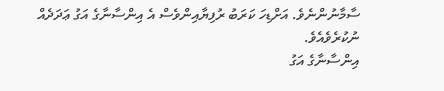ސާމާނުންނެވެ. އަށްޑިހަ ކަރަބު ރުފިޔާއިންވެސް އެ އިންސާނާގެ އަގު ޢަދަދެއް ނުކުރެވެއެވެ.
އިންސާނާގެ އަގު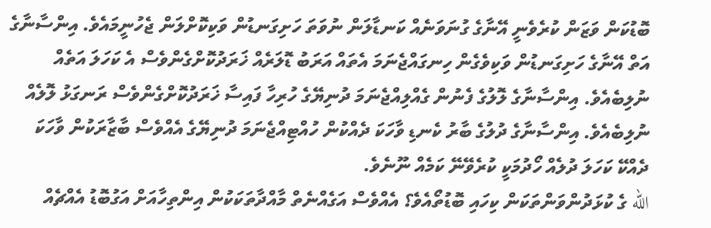ބޮޑުކަން ވަޒަން ކުރެވެނީ އޭނާގެ ގުނަވަނެއް ކަނޑާލަން ނުވަތަ ހަށިގަނޑުން ވަކިކޮށްލަން ޖެހުނީމައެވެ. އިންސާނާގެ އަތް އޭނާގެ ހަށިގަނޑުން ވަކިވެގެން ހިނގައްޖެނަމަ އެތައް އަރަބު ޑޮލަރެއް ޚަރަދުކޮށްގެންވެސް އެ ކަހަލަ އަތެއް ނުލިބެއެވެ. އިންސާނާގެ ލޮލުގެ ފެނުން ގެއްލިއްޖެނަމަ ދުނިޔޭގެ ހުރިހާ ފައިސާ ޚަރަދުކޮށްގެންވެސް ރަނގަޅު ލޮލެއް ނުލިބެއެވެ. އިންސާނާގެ ދުލުގެ ބާރު ކެނޑި ވާހަކަ ދެއްކުން ހުއްޓިއްޖެނަމަ ދުނިޔޭގެ އެއްވެސް ބާޒާރަކުން ވާހަކަ ދެއްކޭ ކަހަލަ ދުލެއް ހޯދުމަކީ ކުރެވޭނޭ ކަމެއް ނޫނެވެ.
الله ގެ ކުޅަދުންވަންތަކަން ކިހައި ބޮޑުތޯއެވެ؟ އެއްވެސް އަގެއްނެތް މާއްދާތަކަކުން އިންތިހާއަށް އަގުބޮޑު އެއްޗެއް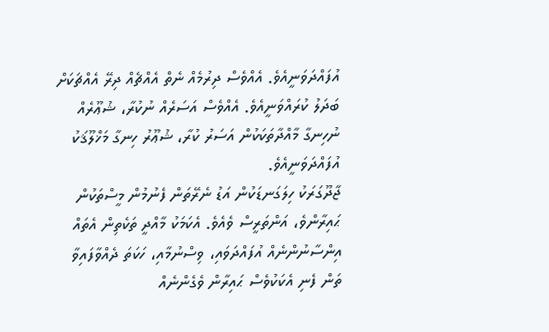އުފައްދަވަނީއެވެ. އެއްވެސް ދިރުމެއް ނެތް އެއްޗެއް ދިރޭ އެއްޗަކަށް ބަދަލު ކުރައްވަނީއެވެ. އެއްވެސް އަސަރެއް ނުކުރާ، ޝުޢޫރެއް ނުހިނގާ މާއްދާތަކަކުން އަސަރު ކުރާ، ޝުޢޫރު ހިނގާ މަޚްލޫޤަކު އުފައްދަވަނީއެވެ.
ޖާދޫގަރަކު ހިލަގަނޑަކުން އަޑު ނެރޭތަން ފެނުމުން މީސްތަކުން ޙައިރާންވެ، އަންތަރީސް ވެއެވެ. އެކަމަކު މާއްދީ ތަކެތިން އެތައް އިންސާނުންނެއް އުފައްދަވައި، ވިސްނުމާއި، ހަކަތަ ދެއްވާފައިވާ ތަން ފެނި އެކަކުވެސް ޙައިރާން ވެގެންނެއް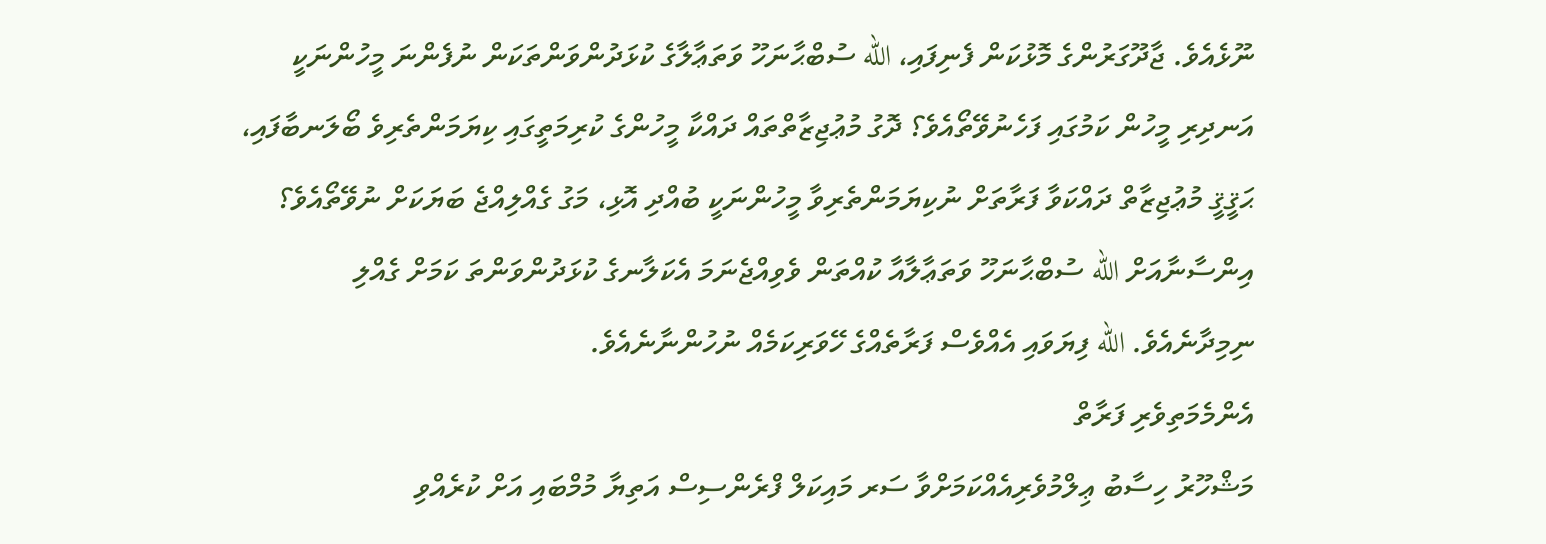ނޫޅެއެވެ. ޖާދޫގަރުންގެ މޮޅުކަން ފެނިފައި، الله ސުބްޙާނަހޫ ވަތަޢާލާގެ ކުޅަދުންވަންތަކަން ނުފެންނަ މީހުންނަކީ އަނދިރި މީހުން ކަމުގައި ފަހެނުވޭތޯއެވެ؟ ދޮގު މުޢުޖިޒާތްތައް ދައްކާ މީހުންގެ ކުރިމަތީގައި ކިޔަމަންތެރިވެ ބޯލަނބާފައި، ޙަޤީޤީ މުޢުޖިޒާތް ދައްކަވާ ފަރާތަށް ނުކިޔަމަންތެރިވާ މީހުންނަކީ ބުއްދި އޮޅި، މަގު ގެއްލިއްޖެ ބަޔަކަށް ނުވޭތޯއެވެ؟
އިންސާނާއަށް الله ސުބްޙާނަހޫ ވަތަޢާލާއާ ކުއްތަން ވެވިއްޖެނަމަ އެކަލާނގެ ކުޅަދުންވަންތަ ކަމަށް ގެއްލި ނިމިދާނެއެވެ. الله ފިޔަވައި އެއްވެސް ފަރާތެއްގެ ހޭވަރިކަމެއް ނުހުންނާނެއެވެ.
އެންމެމަތިވެރި ފަރާތް
މަޝްހޫރު ހިސާބު ޢިލްމުވެރިއެއްކަމަށްވާ ސަރ މައިކަލް ފްރެންސިސް އަތިޔާ މުމްބައި އަށް ކުރެއްވި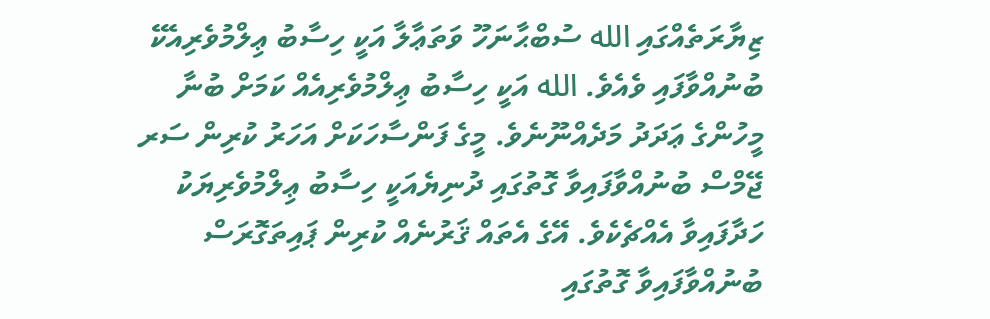ޒިޔާރަތެއްގައި الله ސުބްޙާނަހޫ ވަތަޢާލާ އަކީ ހިސާބު ޢިލްމުވެރިއެކޭ ބުނުއްވާފައި ވެއެވެ. الله އަކީ ހިސާބު ޢިލްމުވެރިއެއް ކަމަށް ބުނާ މީހުންގެ ޢަދަދު މަދެއްނޫނެވެ. މީގެ ފަންސާހަކަށް އަހަރު ކުރިން ސަރ ޖޭމްސް ބުނުއްވާފައިވާ ގޮތުގައި ދުނިޔެއަކީ ހިސާބު ޢިލްމުވެރިޔަކު ހަދާފައިވާ އެއްޗެކެވެ. އޭގެ އެތައް ޤަރުނެއް ކުރިން ޕައިތަގޮރަސް ބުނުއްވާފައިވާ ގޮތުގައި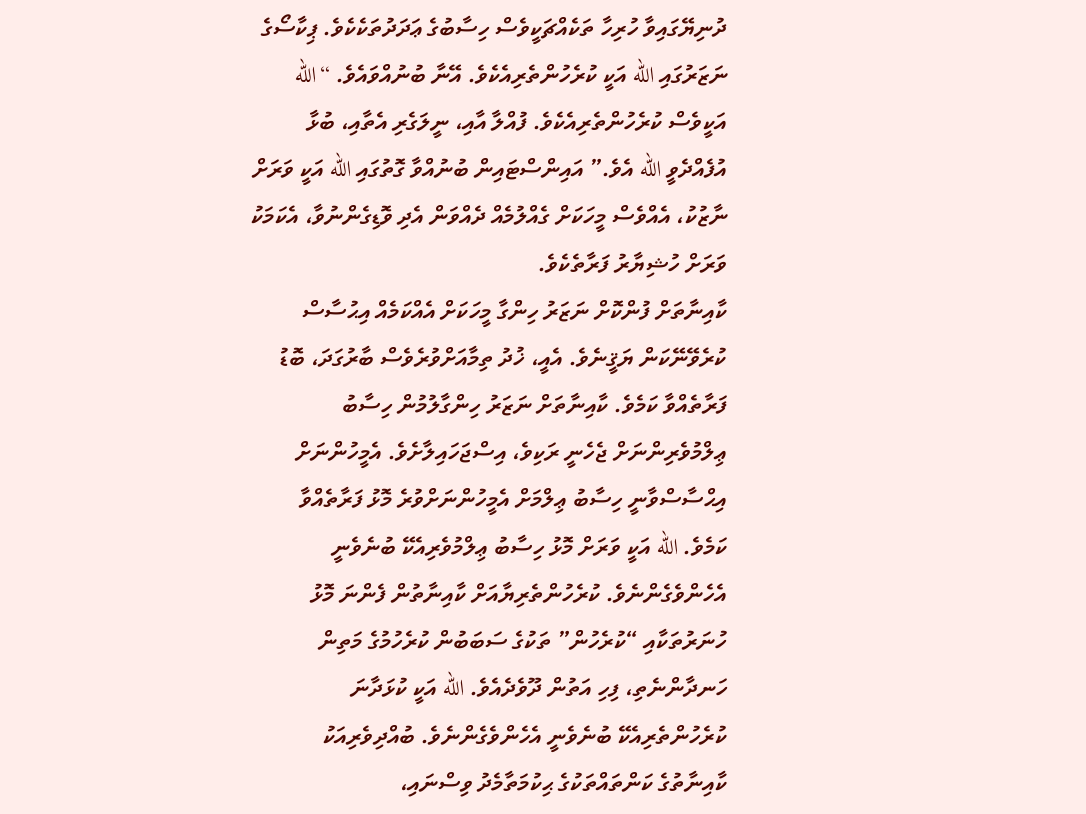ދުނިޔޭގައިވާ ހުރިހާ ތަކެއްޗަކީވެސް ހިސާބުގެ ޢަދަދުތަކެކެވެ. ޕިކާސޯގެ ނަޒަރުގައި الله އަކީ ކުރެހުންތެރިއެކެވެ. އޭނާ ބުނުއްވައެވެ. “الله އަކީވެސް ކުރެހުންތެރިއެކެވެ. ފުއްލާ އާއި، ނީލަގެރި އެތާއި، ބުޅާ އުފެއްދެވީ الله އެވެ.” އައިންސްޓައިން ބުނުއްވާ ގޮތުގައި الله އަކީ ވަރަށް ނާޒުކު، އެއްވެސް މީހަކަށް ގެއްލުމެއް ދެއްވަން އެދި ވޮޑިގެންނުވާ، އެކަމަކު ވަރަށް ހުޝިޔާރު ފަރާތެކެވެ.
ކާއިނާތަށް ފުންކޮށް ނަޒަރު ހިންގާ މީހަކަށް އެއްކަމެއް އިޙުސާސް ކުރެވޭނޭކަން ޔަޤީނެވެ. އެއީ، ޚުދު ތިމާއަށްވުރެވެސް ބާރުގަދަ، ބޮޑު ފަރާތެއްވާ ކަމެވެ. ކާއިނާތަށް ނަޒަރު ހިންގާލުމުން ހިސާބު ޢިލްމުވެރިންނަށް ޖެހެނީ ރަކިވެ، އިސްޖަހައިލާށެވެ. އެމީހުންނަށް އިޙްސާސްވާނީ ހިސާބު ޢިލްމަށް އެމީހުންނަށްވުރެ މޮޅު ފަރާތެއްވާ ކަމެވެ. الله އަކީ ވަރަށް މޮޅު ހިސާބު ޢިލްމުވެރިއެކޭ ބުނެވެނީ އެހެންވެގެންނެވެ. ކުރެހުންތެރިޔާއަށް ކާއިނާތުން ފެންނަ މޮޅު ހުނަރުތަކާއި “ކުރެހުން” ތަކުގެ ސަބަބުން ކުރެހުމުގެ މަތިން ހަނދާންނެތި، ފިހި އަތުން ދޫވެދެއެވެ. الله އަކީ ކުޅަދާނަ ކުރެހުންތެރިއެކޭ ބުނެވެނީ އެހެންވެގެންނެވެ. ބުއްދިވެރިއަކު ކާއިނާތުގެ ކަންތައްތަކުގެ ޙިކުމަތާމެދު ވިސްނައި،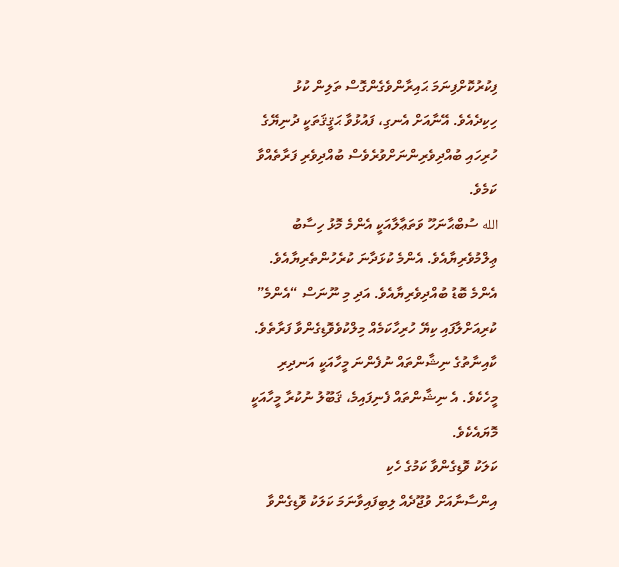ފިކުރުކޮށްފިނަމަ ޙައިރާންވެގެންގޮސް ތަލިން ކުޅު ހިކިދެއެވެ. އޭނާއަށް އެނގި، ފައުޅުވާ ޙަޤީޤަތަކީ ދުނިޔޭގެ ހުރިހައި ބުއްދިވެރިންނަށްވުރެވެސް ބުއްދިވެރި ފަރާތެއްވާ ކަމެވެ.
الله ސުބްޙާނަހޫ ވަތަޢާލާއަކީ އެންމެ މޮޅު ހިސާބު ޢިލްމުވެރިޔާއެވެ. އެންމެ ކުޅަދާނަ ކުރެހުންތެރިޔާއެވެ. އެންމެ ބޮޑު ބުއްދިވެރިޔާއެވެ. އަދި މި ނޫނަސް “އެންމެ” ކުރިއަށްލާފައި ކިޔޭ ހުރިހާކަމެއް މިލްކުވެވޮޑިގެންވާ ފަރާތެވެ. ކާއިނާތުގެ ނިޝާންތައް ނުފެންނަ މީހާއަކީ އަނދިރި މީހެކެވެ. އެ ނިޝާންތައް ފެނިފައިމެ، ޤަބޫލު ނުކުރާ މީހާއަކީ މޮޔައެކެވެ.
ކަލަކު ވޮޑިގެންވާ ކަމުގެ ހެކި
އިންސާނާއަށް ވުޖޫދެއް ލިބިފައިވާނަމަ ކަލަކު ވޮޑިގެންވާ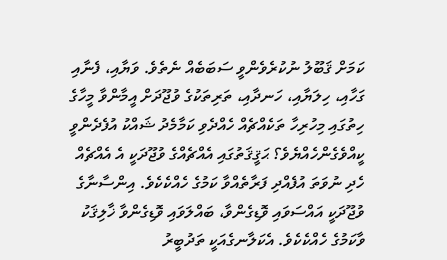ކަމަށް ޤަބޫލު ނުކުރެވެންވީ ސަބަބެއް ނެތެވެ. ވަޔާއި، ފެނާއި ގަހާއި، ހިލަޔާއި، ހަނދާއި، ތަރިތަކުގެ ވުޖޫދަށް އީމާންވާ މީހާގެ ހިތުގައި މިހުރިހާ ތަކެއްޗެއް ހެއްދެވި ކަމާމެދު ޝައްކު އުފެދެންވީ ކީއްވެގެންހެއްޔެވެ؟ ޙަޤީޤަތުގައި އެއްޗެއްގެ ވުޖޫދަކީ އެ އެއްޗެއް ހެދި ނުވަތަ އުފެއްދި ފަރާތެއްވާ ކަމުގެ ހެއްކެކެވެ. އިންސާނާގެ ވުޖޫދަކީ އައްސަވައި ވޮޑިގެންވާ، ބައްލަވައި ވޮޑިގެންވާ ޚާލިޤަކު ވާކަމުގެ ހެއްކެކެވެ. އެކަލާނގެއަކީ ތަދުބީރު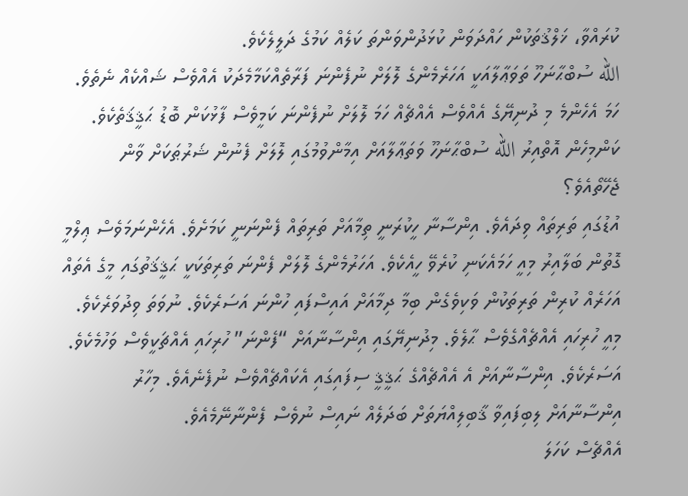ކުރައްވާ، ޚަލްޤުތަކުން ހައްދަވަން ކުޅަދުންވަންތަ ކަލެއް ކަމުގެ ދަލީލެކެވެ.
الله ސުބްޙާނަހޫ ތަވަޢާލާއަކީ އަހަރެމެންގެ ލޮލަށް ނުފެންނަ ފަރާތެއްކަމާމެދަކު އެއްވެސް ޝައްކެއް ނެތެވެ. ހަމަ އެހެންމެ މި ދުނިޔޭގެ އެއްވެސް އެއްޗެއް ހަމަ ލޮލަށް ނުފެންނަ ކަމީވެސް ފާޅުކަން ބޮޑު ޙަޤީޤަތެކެވެ. ކަންމިހެން އޮތްއިރު الله ސުބްޙާނަހޫ ވަތަޢާލާއަށް އިމާންވުމުގައި ލޮލަށް ފެނުން ޝަރުޠަކަށް ވާން ޖެހޭތޯއެވެ؟
އުޑުގައި ތަރިތައް ވިދައެވެ. އިންސާނާ ހީކުރަނީ ތިމާއަށް ތަރިތައް ފެންނަނީ ކަމަށެވެ. އެހެންނަމަވެސް ޢިލްމީ ގޮތުން ބަލާއިރު މިއީ ހަމައެކަނި ކުރެވޭ ހީއެކެވެ. އަހަރުމެންގެ ލޮލަށް ފެންނަ ތަރިތަކަކީ ޙަޤީޤަތުގައި މީގެ އެތައް އަހަރެއް ކުރިން ތަރިތަކުން ވަކިވެގެން ބިމާ ދިމާއަށް އައިސްފައި ހުންނަ އަސަރެކެވެ. ނުވަތަ ވިދުވަރެކެވެ.
މިއީ ހުރިހައި އެއްޗެއްގެވެސް ޙާލެވެ. މިދުނިޔޭގައި އިންސާނާއަށް “ފެންނަ” ހުރިހައި އެއްޗަކީވެސް ވަހުމެކެވެ. އަސަރެކެވެ. އިންސާނާއަށް އެ އެއްޗެއްގެ ޙަޤީޤީ ސިފައިގައި އެކައްޗެއްވެސް ނުފެނެއެވެ. މިހާރު އިންސާނާއަށް ލިބިފައިވާ ޤާބިލިއްޔަތަށް ބަދަލެއް ނައިސް ނުވެސް ފެންނާނޭމެއެވެ.
އެއްޗެސް ކަހަލަ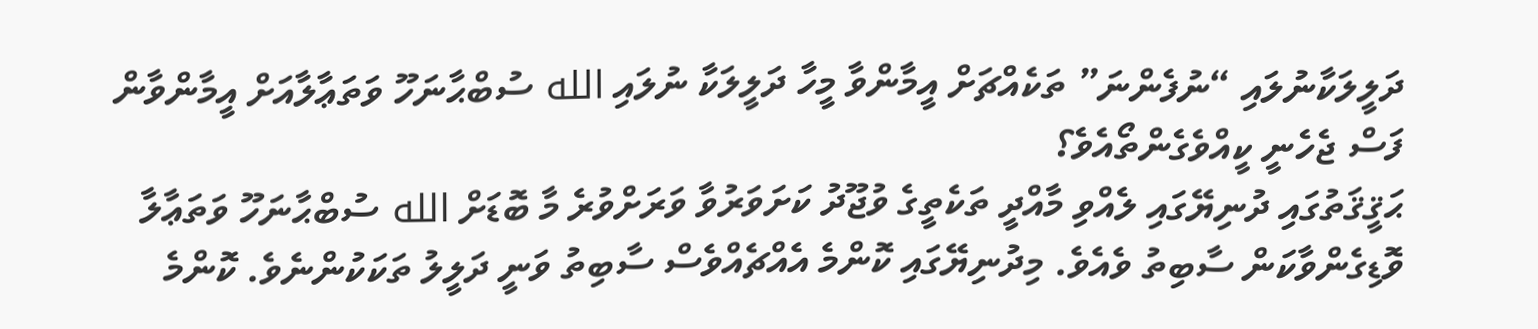ދަލީލަކާނުލައި “ނުފެންނަ” ތަކެއްޗަށް އީމާންވާ މީހާ ދަލީލަކާ ނުލައި الله ސުބްޙާނަހޫ ވަތަޢާލާއަށް އީމާންވާން ފަސް ޖެހެނީ ކީއްވެގެންތޯއެވެ؟
ޙަޤީޤަތުގައި ދުނިޔޭގައި ލެއްވި މާއްދީ ތަކެތީގެ ވުޖޫދު ކަށަވަރުވާ ވަރަށްވުރެ މާ ބޮޑަށް الله ސުބްޙާނަހޫ ވަތަޢާލާ ވޮޑިގެންވާކަން ސާބިތު ވެއެވެ. މިދުނިޔޭގައި ކޮންމެ އެއްޗެއްވެސް ސާބިތު ވަނީ ދަލީލު ތަކަކުންނެވެ. ކޮންމެ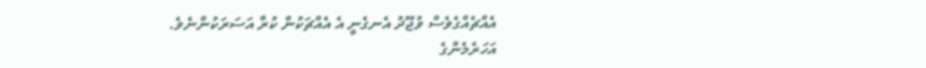އެއްޗެއްގެވެސް ވުޖޫދު އެނގެނީ އެ އެއްޗަކުން ކުރާ އަސަރަކުންނެވެ.
އަހަރެމެންގެ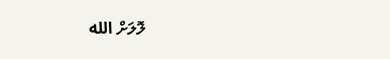ލޮލަށް الله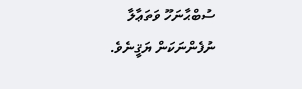ސުބްޙާނަހޫ ވަތަޢާލާ ނުފެންނަކަން ޔަޤީނެވެ.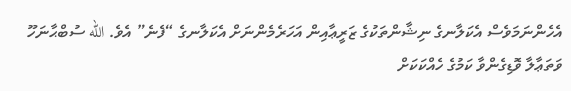އެހެންނަމަވެސް އެކަލާނގެ ނިޝާންތަކުގެ ޒަރީޢާއިން އަހަރެމެންނަށް އެކަލާނގެ “ފެނެ” އެވެ. الله ސުބްޙާނަހޫ ވަތަޢާލާ ވޮޑިގެންވާ ކަމުގެ ހެއްކަކަށް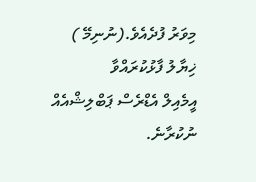މިވަރު ފުދެއެވެ.(ނުނިމޭ )
ޚިޔާލު ފާޅުކުރައްވާ
އީމެއިލް އެޑްރެސް ޕަބްލިޝްއެއް ނުކުރާނެ.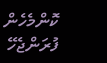ކޮންމެހެން ފުރަންޖެހޭ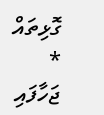ގޮޅިތައް * ޖަހާފައި